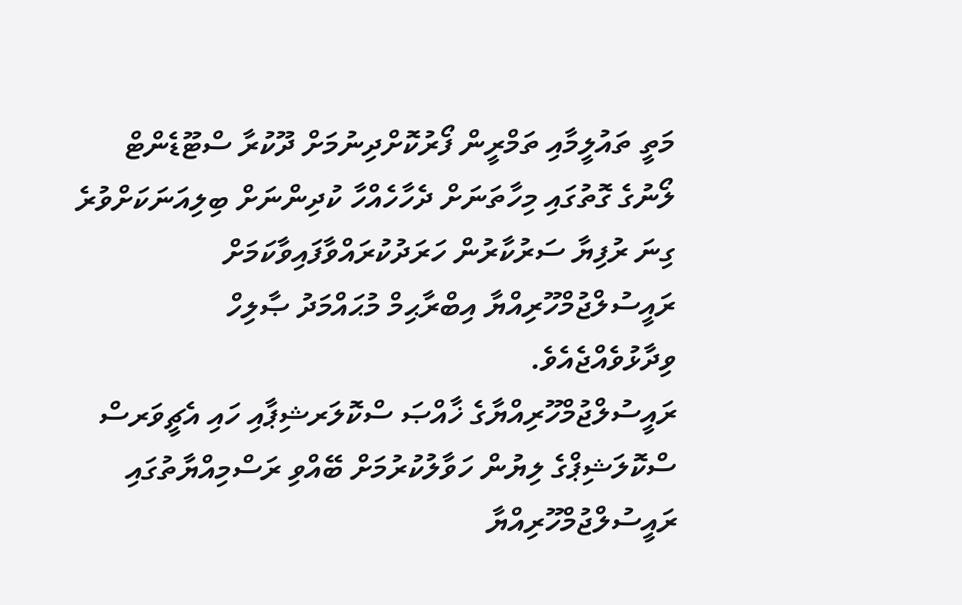މަތީ ތައުލީމާއި ތަމްރީން ފޯރުކޮށްދިނުމަށް ދޫކުރާ ސްޓޫޑެންޓް ލޯނުގެ ގޮތުގައި މިހާތަނަށް ދެހާހެއްހާ ކުދިންނަށް ބިލިއަނަކަށްވުރެ ގިނަ ރުފިޔާ ސަރުކާރުން ހަރަދުކުރައްވާފައިވާކަމަށް ރައީސުލްޖުމްހޫރިއްޔާ އިބްރާޙިމް މުޙައްމަދު ޞާލިހް ވިދާޅުވެއްޖެއެވެ.
ރައީސުލްޖުމްހޫރިއްޔާގެ ޚާއްޞަ ސްކޮލަރޝިޕާއި ހައި އެޗީވަރސް ސްކޮލަޝިޕްގެ ލިޔުން ހަވާލުކުރުމަށް ބޭއްވި ރަސްމިއްޔާތުގައި ރައީސުލްޖުމްހޫރިއްޔާ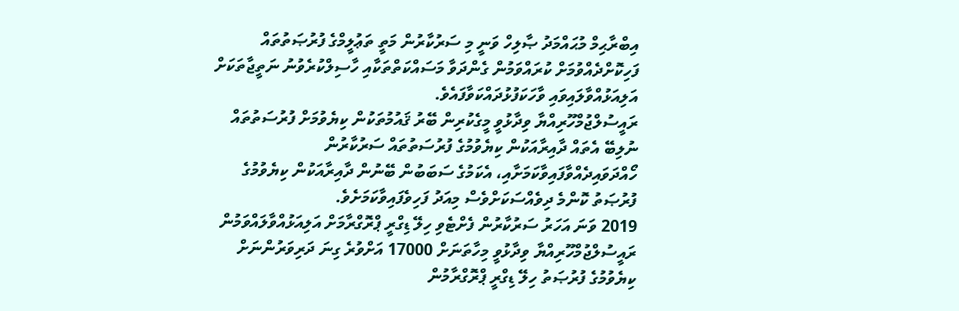އިބްރާޙިމް މުޙައްމަދު ޞާލިހް ވަނީ މި ސަރުކާރުން މަތީ ތަޢުލީމްގެ ފުރުޞަތުތައް ފަހިކޮށްދެއްވުމަށް ކުރައްވަމުން ގެންދަވާ މަސައްކަތްތަކާއި ހާސިލްކުރެވުނު ނަތީޖާތަކަށް އަލިއަޅުއްވާލައިވައި ވާހަކަފުޅުދައްކަވާފައެވެ.
ރައީސުލްޖުމްހޫރިއްޔާ ވިދާޅުވީ މީގެކުރިން ބޭރު ޤައުމުތަކުން ކިޔެވުމަށް ފުރުސަތުތައް ނުލިބޭ އެތައް ދާއިރާއަކުން ކިޔެވުމުގެ ފުރުސަތުތައް ސަރުކާރުން ހޯއްދަވައިދެއްވާފައިވާކަމަށާއި، އެކަމުގެ ސަބަބުން ބޭނުން ދާއިރާއަކުން ކިޔެވުމުގެ ފުރުޞަތު ކޮންމެ ދިވެއްސަކަށްވެސް މިއަދު ފަހިވެފައިވާކަމަށެވެ.
2019 ވަނަ އަހަރު ސަރުކާރުން ފެށްޓެވި ހިލޭ ޑިގްރީ ޕްރޮގްރާމަށް އަލިއަޅުއްވާލައްވަމުން ރައީސުލްޖުމްހޫރިއްޔާ ވިދާޅުވީ މިހާތަނަށް 17000 އަށްވުރެ ގިނަ ދަރިވަރުންނަށް ކިޔެވުމުގެ ފުރުޞަތު ހިލޭ ޑިގްރީ ޕްރޮގްރާމުން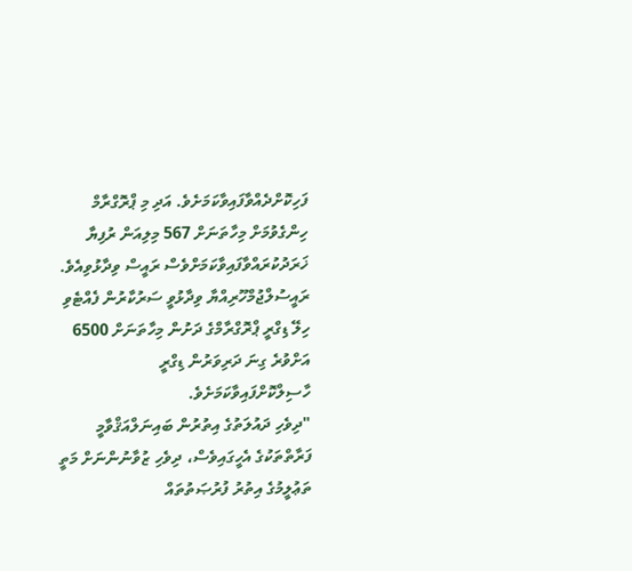ފަހިކޮށްދެއްވާފައިވާކަމަށެވެ. އަދި މި ޕްރޮގްރާމް ހިންގެވުމަށް މިހާތަނަށް 567 މިލިއަން ރުފިޔާ ޚަރަދުކުރައްވާފައިވާކަމަށްވެސް ރައީސް ވިދާޅުވިއެވެ.
ރައީސުލްޖުމްހޫރިއްޔާ ވިދާޅުވީ ސަރުކާރުން ފެއްޓެވި ހިލޭ ޑިގްރީ ޕްރޮގްރާމްގެ ދަށުން މިހާތަނަށް 6500 އަށްވުރެ ގިނަ ދަރިވަރުން ޑިގްރީ ހާސިލްކޮށްފައިވާކަމަށެވެ.
"ދިވެހި ދައުލަތުގެ އިތުރުން ބައިނަލްއަޤްވާމީ ފަރާތްތަކުގެ އެހީގައިވެސް، ދިވެހި ޒުވާނުންނަށް މަތީ ތަޢުލީމުގެ އިތުރު ފުރުޞަތުތައް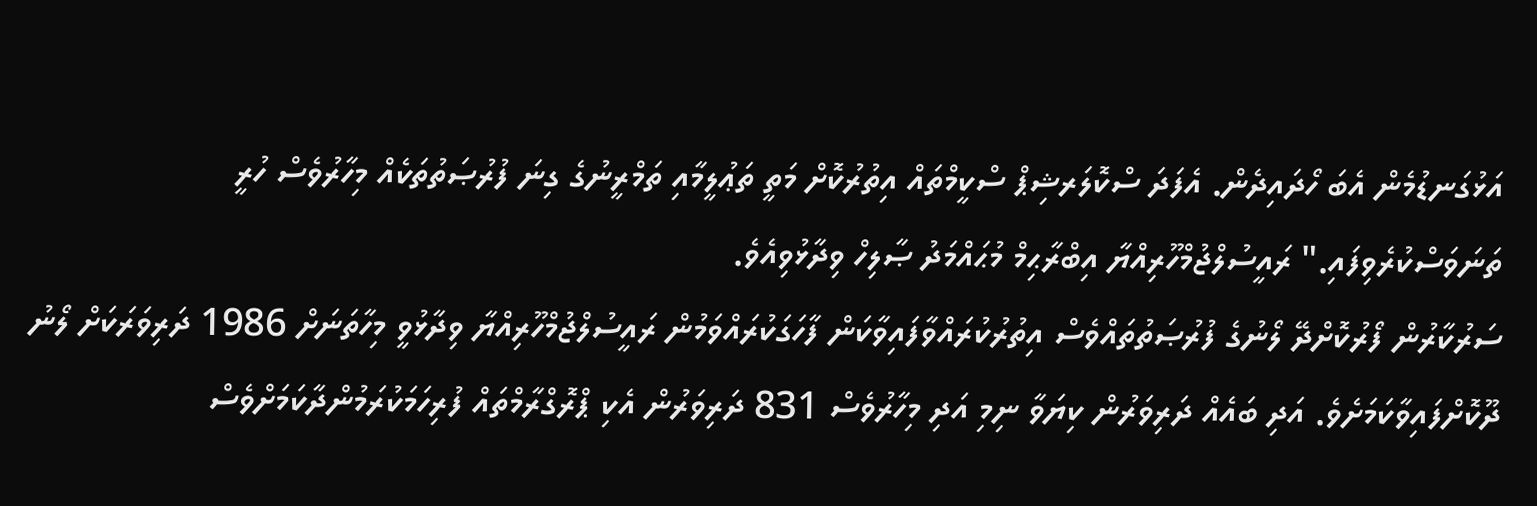އަޅުގަނޑުމެން އެބަ ހޯދައިދެން. އެފަދަ ސްކޮލަރޝިޕް ސްކީމްތައް އިތުރުކޮށް މަތީ ތަޢުލީމާއި ތަމްރީނުގެ ގިނަ ފުރުޞަތުތަކެއް މިހާރުވެސް ހުރީ ތަނަވަސްކުރެވިފައި." ރައީސުލްޖުމްހޫރިއްޔާ އިބްރާޙިމް މުޙައްމަދު ޞާލިހް ވިދާޅުވިއެވެ.
ސަރުކާރުން ފޯރުކޮށްދޭ ލޯނުގެ ފުރުޞަތުތައްވެސް އިތުރުކުރައްވާފައިވާކަން ފާހަގަކުރައްވަމުން ރައީސުލްޖުމްހޫރިއްޔާ ވިދާޅުވީ މިހާތަނަށް 1986 ދަރިވަރަކަށް ލޯނު ދޫކޮށްފައިވާކަމަށެވެ. އަދި ބައެއް ދަރިވަރުން ކިޔަވާ ނިމި އަދި މިހާރުވެސް 831 ދަރިވަރުން އެކި ޕްރޮގްރާމްތައް ފުރިހަމަކުރަމުންދާކަމަށްވެސް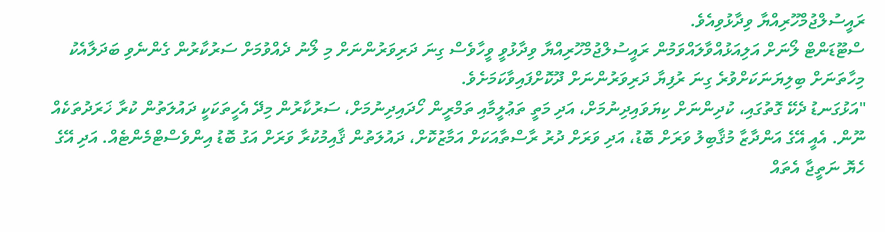ރައީސުލްޖުމްހޫރިއްޔާ ވިދާޅުވިއެވެ.
ސްޓޫޑަންޓް ލޯނަށް އަލިއަޅުއްވާލައްވަމުން ރައީސުލްޖުމްހޫރިއްޔާ ވިދާޅުވީ ވީހާވެސް ގިނަ ދަރިވަރުންނަށް މި ލޯނު ދެއްވުމަށް ސަރުކާރުން ގެންނެވި ބަދަލާއެކު މިހާތަނަށް ބިލިޔަނަކަށްވުރެ ގިނަ ރުފިޔާ ދަރިވަރުންނަށް ދޫކޮށްފައިވާކަމަށެވެ.
"އަޅުގަނޑު ދެކޭ ގޮތުގައި، ކުދިންނަށް ކިޔަވައިދިނުމަށް، އަދި މަތީ ތަޢުލީމާއި ތަމްރީން ހޯދައިދިނުމަށް، ސަރުކާރުން މިދޭ އެހީތަކަކީ ދައުލަތުން ކުރާ ޚަރަދުތަކެއް ނޫން. އެއީ އޭގެ އަންދާޒާ މުޤާބިލު ވަރަށް ބޮޑު، އަދި ވަރަށް ދުރު ރާސްތާއަކަށް އަމާޒުކޮށް، ދައުލަތުން ޤާއިމުކުރާ ވަރަށް އަގު ބޮޑު އިންވެސްޓްމެންޓެއް. އަދި އޭގެ ހެޔޮ ނަތީޖާ އެތައް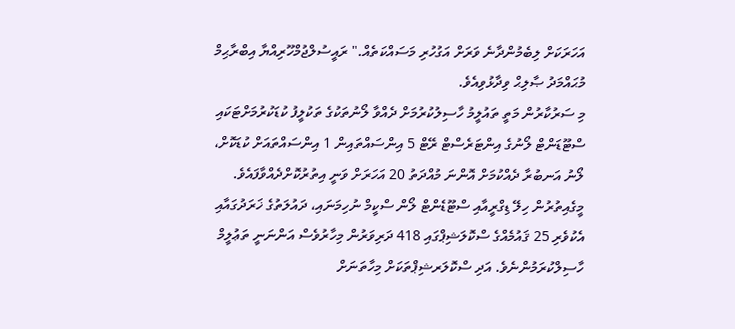އަހަރަކަށް ލިބެމުންދާނެ ވަރަށް އަގުހުރި މަސައްކަތެއް." ރައީސުލްޖުމްހޫރިއްޔާ އިބްރާޙިމް މުޙައްމަދު ޞާލިޙް ވިދާޅުވިއެވެ.
މި ސަރުކާރުން މަތީ ތައުލީމު ހާސިލުކުރުމަށް ދެއްވާ ލޯނުތަކުގެ ތަކުލީފު ކުޑަކުރުމަށްޓަކައި ސްޓޫޑަންޓް ލޯނުގެ އިންޓަރެސްޓް ރޭޓް 5 އިންސައްތައިން 1 އިންސައްތައަށް ކުޑަކޮށް، ލޯނު އަނބުރާ ދެއްކުމަށް އޮންނަ މުއްދަތު 20 އަހަރަށް ވަނީ އިތުރުކޮށްދެއްވާފައެވެ. މީގެއިތުރުން ހިލޭ ޑިގްރީއާއި ސްޓޫޑެންޓް ލޯން ސްކީމް ނުހިމަނައި، ދައުލަތުގެ ޚަރަދުގައާއި އެކުވެރި 25 ޤައުމެއްގެ ސްކޮލަޝިޕްގައި 418 ދަރިވަރުން މިހާރުވެސް އަންނަނީ ތަޢުލީމް ހާސިލްކުރަމުންނެވެ. އަދި ސްކޮލަރޝިޕްތަކަށް މިހާތަނަށް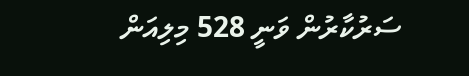ސަރުކާރުން ވަނީ 528 މިލިއަން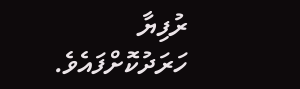ރުފިޔާ ހަރަދުކޮށްފައެވެ.